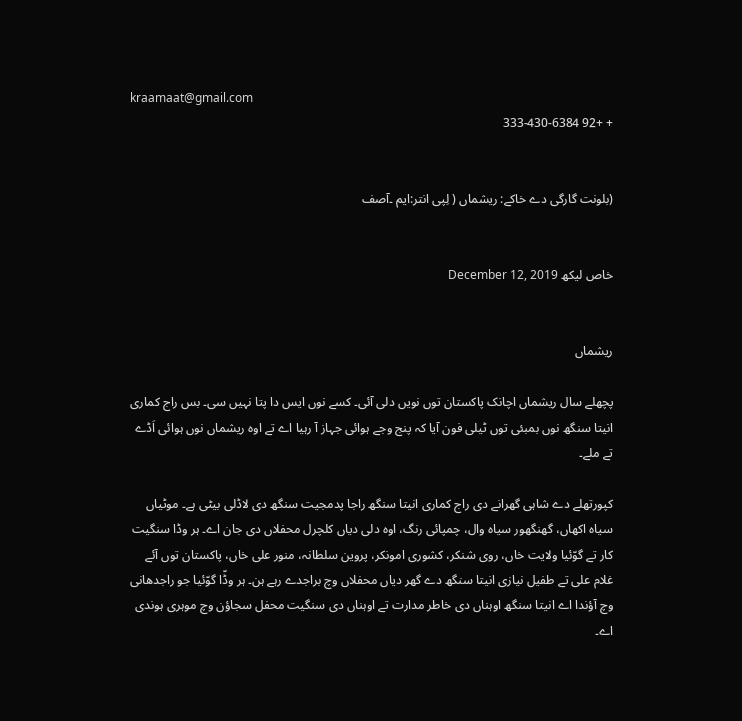kraamaat@gmail.com
+ +92 333-430-6384


(بلونت گارگی دے خاکے: ریشماں ( لِپی انتر:ایم ۔آصف


خاص لیکھ December 12, 2019


ریشماں

پچھلے سال ریشماں اچانک پاکستان توں نویں دلی آئی۔ کسے نوں ایس دا پتا نہیں سی۔ بس راج کماری انیتا سنگھ نوں بمبئی توں ٹیلی فون آیا کہ پنج وجے ہوائی جہاز آ رہیا اے تے اوہ ریشماں نوں ہوائی اَڈے تے ملے۔

کپورتھلے دے شاہی گھرانے دی راج کماری انیتا سنگھ راجا پدمجیت سنگھ دی لاڈلی بیٹی ہے۔ موٹیاں سیاہ اکھاں، گھنگھور سیاہ وال، چمپائی رنگ، اوہ دلی دیاں کلچرل محفلاں دی جان اے۔ ہر وڈا سنگیت کار تے گوّئیا ولایت خاں، روی شنکر، کشوری امونکر، پروین سلطانہ، منور علی خاں، پاکستان توں آئے غلام علی تے طفیل نیازی انیتا سنگھ دے گھر دیاں محفلاں وچ براجدے رہے ہن۔ ہر وڈّا گوّئیا جو راجدھانی وچ آؤندا اے انیتا سنگھ اوہناں دی خاطر مدارت تے اوہناں دی سنگیت محفل سجاؤن وچ موہری ہوندی اے۔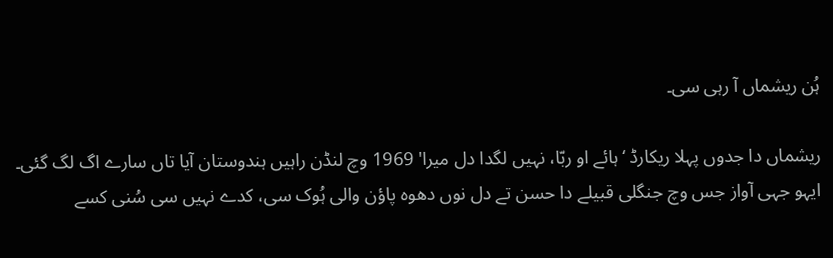ہُن ریشماں آ رہی سی۔

ریشماں دا جدوں پہلا ریکارڈ ‘ہائے او ربّا، نہیں لگدا دل میرا' 1969 وچ لنڈن راہیں ہندوستان آیا تاں سارے اگ لگ گئی۔ ایہو جہی آواز جس وچ جنگلی قبیلے دا حسن تے دل نوں دھوہ پاؤن والی ہُوک سی، کدے نہیں سی سُنی کسے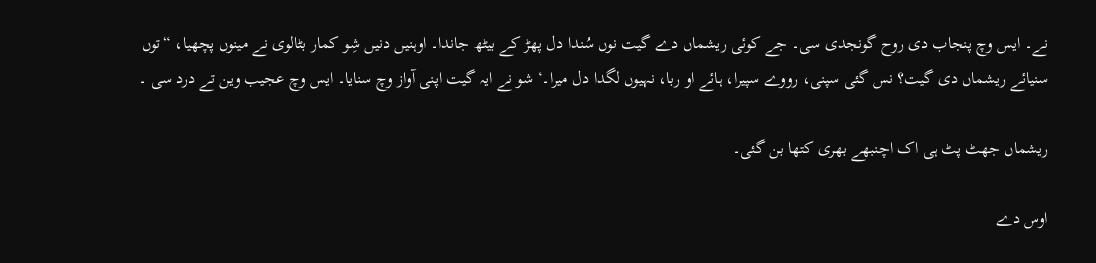نے۔ ایس وچ پنجاب دی روح گونجدی سی۔ جے کوئی ریشماں دے گیت نوں سُندا دل پھڑ کے بیٹھ جاندا۔ اوہنیں دنیں شِو کمار بٹالوی نے مینوں پچھیا، “توں سنیائے ریشماں دی گیت؟ نس گئی سپنی، رووے سپیرا، ہائے او ربا، نہیوں لگدا دل میرا۔‘ شو نے ایہ گیت اپنی آواز وچ سنایا۔ ایس وچ عجیب وین تے درد سی ۔

ریشماں جھٹ پٹ ہی اک اچنبھے بھری کتھا بن گئی۔

اوس دے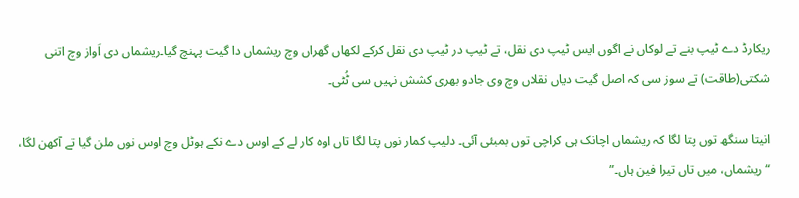ریکارڈ دے ٹیپ بنے تے لوکاں نے اگوں ایس ٹیپ دی نقل، تے ٹیپ در ٹیپ دی نقل کرکے لکھاں گھراں وچ ریشماں دا گیت پہنچ گیا۔ریشماں دی اَواز وچ اتنی شکتی(طاقت) تے سوز سی کہ اصل گیت دیاں نقلاں وچ وی جادو بھری کشش نہیں سی ٹُٹی۔

انیتا سنگھ توں پتا لگا کہ ریشماں اچانک ہی کراچی توں بمبئی آئی۔ دلیپ کمار نوں پتا لگا تاں اوہ کار لے کے اوس دے نکے ہوٹل وچ اوس نوں ملن گیا تے آکھن لگا، “ریشماں، میں تاں تیرا فین ہاں۔”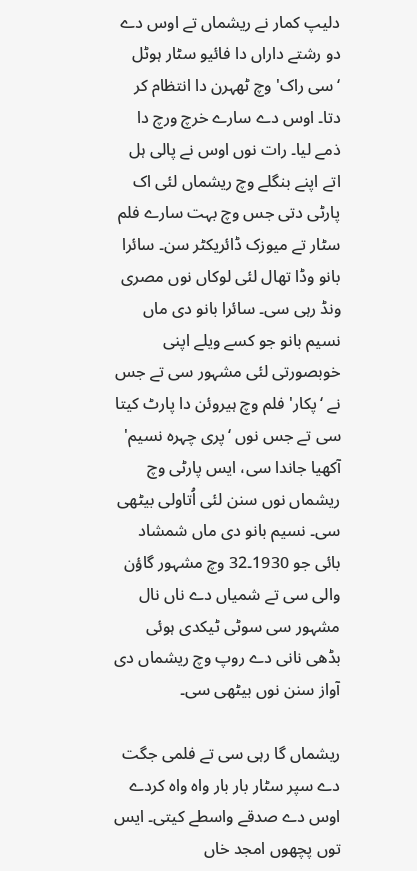دلیپ کمار نے ریشماں تے اوس دے دو رشتے داراں دا فائیو سٹار ہوٹل ‘سی راک' وچ ٹھہرن دا انتظام کر دتا۔ اوس دے سارے خرچ ورچ دا ذمے لیا۔ رات نوں اوس نے پالی ہل اتے اپنے بنگلے وچ ریشماں لئی اک پارٹی دتی جس وچ بہت سارے فلم سٹار تے میوزک ڈائریکٹر سن۔ سائرا بانو وڈا تھال لئی لوکاں نوں مصری ونڈ رہی سی۔ سائرا بانو دی ماں نسیم بانو جو کسے ویلے اپنی خوبصورتی لئی مشہور سی تے جس نے ‘پکار' فلم وچ ہیروئن دا پارٹ کیتا سی تے جس نوں ‘پری چہرہ نسیم' آکھیا جاندا سی، ایس پارٹی وچ ریشماں نوں سنن لئی اُتاولی بیٹھی سی۔ نسیم بانو دی ماں شمشاد بائی جو 1930۔32 وچ مشہور گاؤن والی سی تے شمیاں دے ناں نال مشہور سی سوٹی ٹیکدی ہوئی بڈھی نانی دے روپ وچ ریشماں دی آواز سنن نوں بیٹھی سی۔

ریشماں گا رہی سی تے فلمی جگت دے سپر سٹار بار بار واہ واہ کردے اوس دے صدقے واسطے کیتی۔ ایس توں پچھوں امجد خاں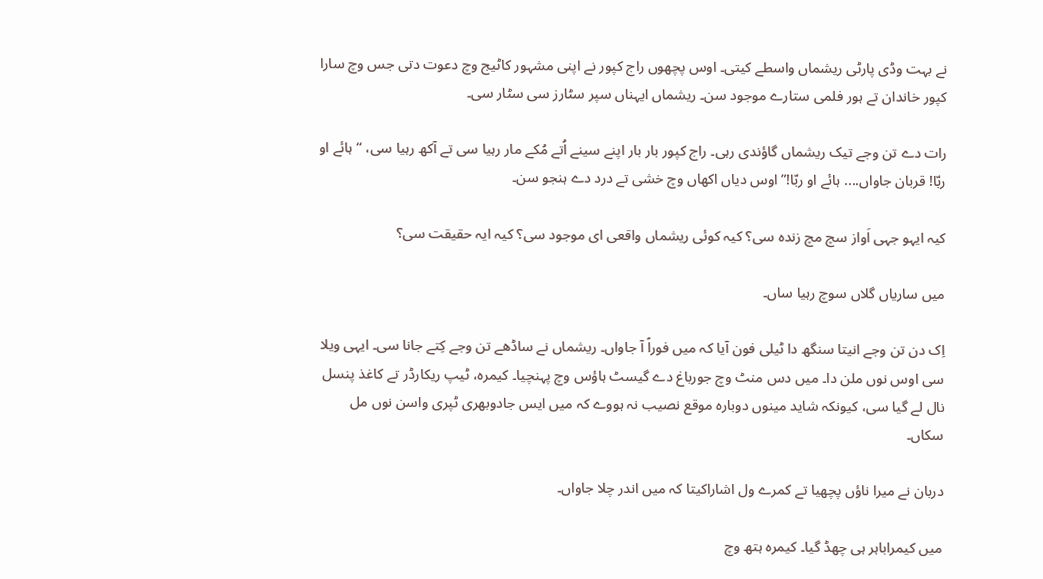نے بہت وڈی پارٹی ریشماں واسطے کیتی۔ اوس پچھوں راج کپور نے اپنی مشہور کاٹیج وچ دعوت دتی جس وچ سارا کپور خاندان تے ہور فلمی ستارے موجود سن۔ ریشماں ایہناں سپر سٹارز سی سٹار سی۔

رات دے تن وجے تیک ریشماں گاؤندی رہی۔ راج کپور بار بار اپنے سینے اُتے مُکے مار رہیا سی تے آکھ رہیا سی، “ہائے او ربّا! قربان جاواں.... ہائے او ربّا!” اوس دیاں اکھاں وچ خشی تے درد دے ہنجو سن۔

کیہ ایہو جہی اَواز سچ مچ زندہ سی؟ کیہ کوئی ریشماں واقعی ای موجود سی؟ کیہ ایہ حقیقت سی؟

میں ساریاں گلاں سوچ رہیا ساں۔

اِک دن تن وجے انیتا سنگھ دا ٹیلی فون آیا کہ میں فوراً آ جاواں۔ ریشماں نے ساڈھے تن وجے کِتے جانا سی۔ ایہی ویلا سی اوس نوں ملن دا۔ میں دس منٹ وچ جورباغ دے گیسٹ ہاؤس وچ پہنچیا۔ کیمرہ، ٹیپ ریکارڈر تے کاغذ پنسل نال لے گیا سی، کیونکہ شاید مینوں دوبارہ موقع نصیب نہ ہووے کہ میں ایس جادوبھری ٹپری واسن نوں مل سکاں۔

دربان نے میرا ناؤں پچھیا تے کمرے ول اشاراکیتا کہ میں اندر چلا جاواں۔

میں کیمراباہر ہی چھڈ گیا۔ کیمرہ ہتھ وچ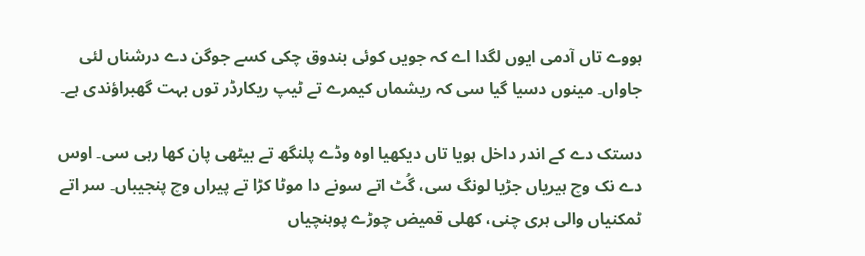ہووے تاں آدمی ایوں لگدا اے کہ جویں کوئی بندوق چکی کسے جوگن دے درشناں لئی جاواں۔ مینوں دسیا گیا سی کہ ریشماں کیمرے تے ٹیپ ریکارڈر توں بہت گھبراؤندی ہے۔

دستک دے کے اندر داخل ہویا تاں دیکھیا اوہ وڈے پلنگھ تے بیٹھی پان کھا رہی سی۔ اوس دے نک وچ ہیریاں جڑیا لونگ سی، گُٹ اتے سونے دا موٹا کڑا تے پیراں وچ پنجیباں۔ سر اتے ٹمکنیاں والی ہری چنی، کھلی قمیض چوڑے پوہنچیاں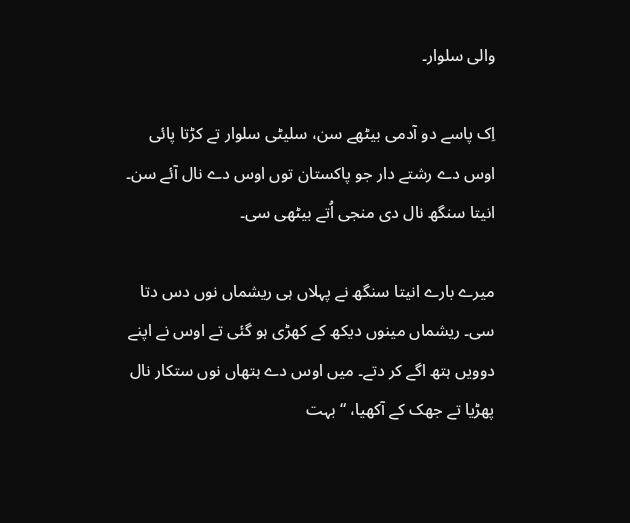والی سلوار۔

اِک پاسے دو آدمی بیٹھے سن، سلیٹی سلوار تے کڑتا پائی اوس دے رشتے دار جو پاکستان توں اوس دے نال آئے سن۔ انیتا سنگھ نال دی منجی اُتے بیٹھی سی۔

میرے بارے انیتا سنگھ نے پہلاں ہی ریشماں نوں دس دتا سی۔ ریشماں مینوں دیکھ کے کھڑی ہو گئی تے اوس نے اپنے دوویں ہتھ اگے کر دتے۔ میں اوس دے ہتھاں نوں ستکار نال پھڑیا تے جھک کے آکھیا، “بہت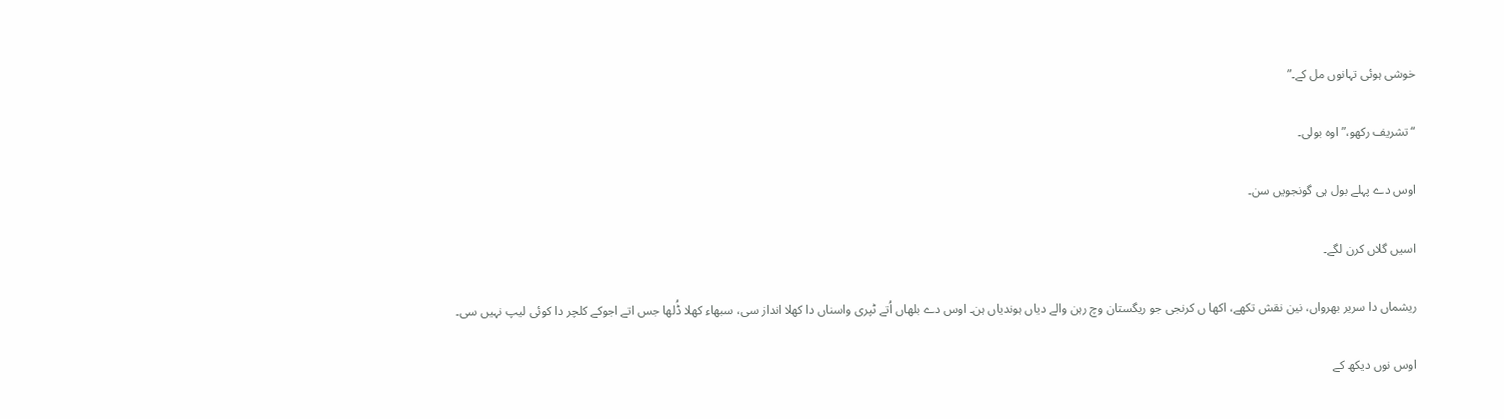خوشی ہوئی تہانوں مل کے۔”

“تشریف رکھو،” اوہ بولی۔

اوس دے پہلے بول ہی گونجویں سن۔

اسیں گلاں کرن لگے۔

ریشماں دا سریر بھرواں، نین نقش تکھے، اکھا ں کرنجی جو ریگستان وچ رہن والے دیاں ہوندیاں ہن۔ اوس دے بلھاں اُتے ٹپری واسناں دا کھلا انداز سی، سبھاء کھلا ڈُلھا جس اتے اجوکے کلچر دا کوئی لیپ نہیں سی۔

اوس نوں دیکھ کے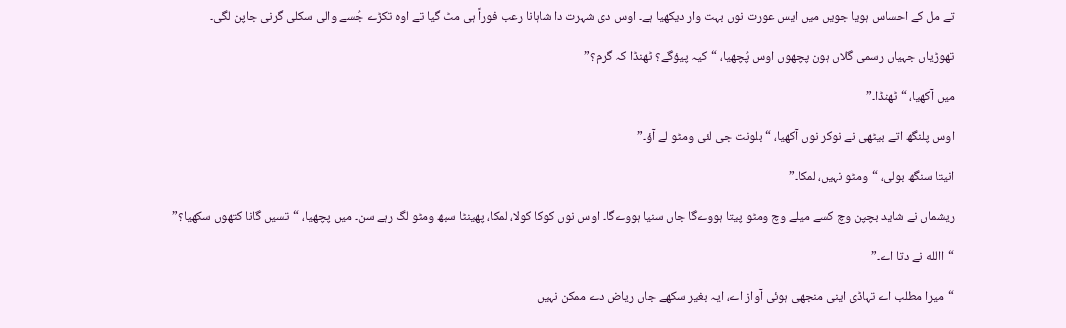تے مل کے احساس ہویا جویں میں ایس عورت نوں بہت وار دیکھیا ہے۔ اوس دی شہرت دا شاہانا رعب فوراً ہی مٹ گیا تے اوہ تکڑے جُسے والی سکلی گرنی جاپن لگی۔

تھوڑیاں جہیاں رسمی گلاں ہون پچھوں اوس پُچھیا، “کیہ پیؤگے؟ ٹھنڈا کہ گرم؟”

میں آکھیا، “ٹھنڈا۔”

اوس پلنگھ اتے بیٹھی نے نوکر نوں آکھیا، “بلونت جی لئی ومٹو لے آؤ۔”

انیتا سنگھ بولی، “ومٹو نہیں، لمکا۔”

ریشماں نے شاید بچپن وچ کسے میلے وچ ومٹو پیتا ہووےگا جاں سنیا ہووےگا۔ اوس نوں کوکا کولا، لمکا، پھینٹا سبھ ومٹو لگ رہے سن۔ میں پچھیا، “تسیں گانا کتھوں سکھیا؟”

“االله نے دتا اے۔”

“میرا مطلب اے تہاڈی اینی منجھی ہوئی آواز اے، ایہ بغیر سکھے جاں ریاض دے ممکن نہیں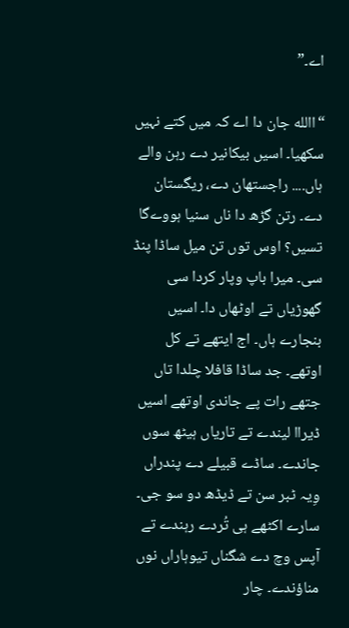اے۔”

“االله جان دا اے کہ میں کتے نہیں سکھیا۔ اسیں بیکانیر دے رہن والے ہاں.... راجستھان دے، ریگستان دے۔ رتن گڑھ دا ناں سنیا ہووےگا تسیں؟ اوس توں تن میل ساڈا پنڈ سی۔ میرا باپ وپار کردا سی گھوڑیاں تے اوٹھاں دا۔ اسیں بنجارے ہاں۔ اج ایتھے تے کل اوتھے۔ جد ساڈا قافلا چلدا تاں جتھے رات پے جاندی اوتھے اسیں ڈیراا لیندے تے تاریاں ہیٹھ سوں جاندے۔ ساڈے قبیلے دے پندراں وِیہ ٹبر سن تے ڈیڈھ دو سو جی۔ سارے اکٹھے ہی تُردے رہندے تے آپس وچ دے شگناں تیوہاراں نوں مناؤندے۔ چار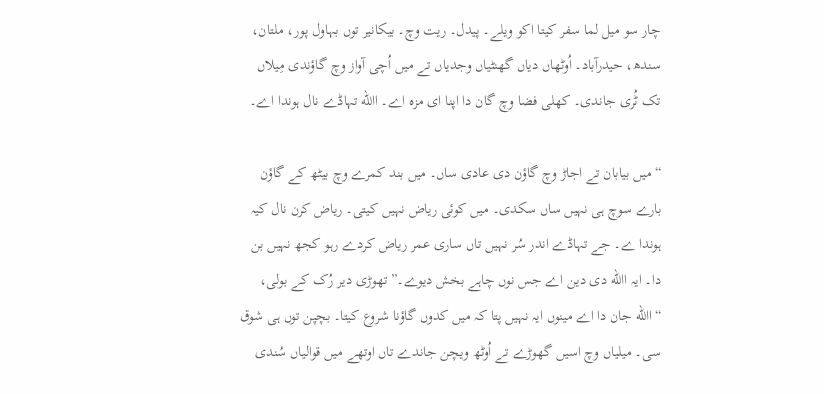چار سو میل لما سفر کیتا اکو ویلے۔ پیدل۔ ریت وچ۔ بیکانیر توں بہاول پور، ملتان، سندھ، حیدرآباد۔ اُوٹھاں دیاں گھنٹیاں وجدیاں تے میں اُچی آواز وچ گاؤندی مِیلاں تک ٹُری جاندی۔ کھلی فضا وچ گان دا اپنا ای مزہ اے۔ االله تہاڈے نال ہوندا اے۔

“میں بیابان تے اجاڑ وچ گاؤن دی عادی ساں۔ میں بند کمرے وچ بیٹھ کے گاؤن بارے سوچ ہی نہیں ساں سکدی۔ میں کوئی ریاض نہیں کیتی۔ ریاض کرن نال کیہ ہوندا ے۔ جے تہاڈے اندر سُر نہیں تاں ساری عمر ریاض کردے رہو کجھ نہیں بن دا۔ ایہ االله دی دین اے جس نوں چاہے بخش دیوے۔” تھوڑی دیر رُک کے بولی، “االله جان دا اے مینوں ایہ نہیں پتا کہ میں کدوں گاؤنا شروع کیتا۔ بچپن توں ہی شوق سی۔ میلیاں وچ اسیں گھوڑے تے اُوٹھ ویچن جاندے تاں اوتھے میں قوالیاں سُندی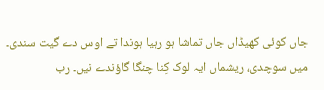جاں کوئی کھیڈاں جاں تماشا ہو رہیا ہوندا تے اوس دے گیت سندی۔ میں سوچدی، ریشماں ایہ لوک کِنا چنگا گاؤندے نیں۔ رب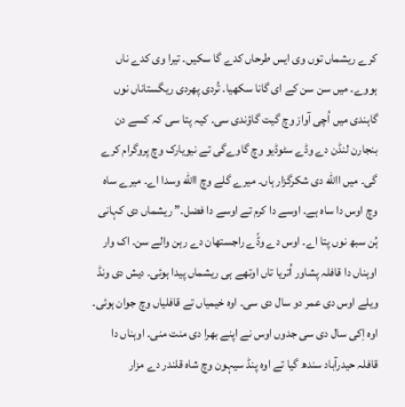کرے ریشماں توں وی ایس طرحاں کدے گا سکیں۔ تیرا وی کدے ناں ہووے۔ میں سن سن کے ای گانا سکھیا۔ تُردی پھردی ریگستاناں نوں گاہندی میں اُچی آواز وچ گیت گاؤندی سی۔ کیہ پتا سی کہ کسے دن بنجارن لنڈن دے وڈے سٹوڈیو وچ گاوےگی تے نیویارک وچ پروگرام کرے گی۔ میں االله دی شکرگزار ہاں۔ میرے گلے وچ االله وسدا اے۔ میرے ساہ وچ اوس دا ساہ ہے۔ اوسے دا کرم تے اوسے دا فضل۔” ریشماں دی کہانی ہُن سبھ نوں پتا اے۔ اوس دے وڈّے راجستھان دے رہن والے سن۔ اک وار اوہناں دا قافلہ پشاور اُتریا تاں اوتھے ہی ریشماں پیدا ہوئی۔ دیش دی ونڈ ویلے اوس دی عمر دو سال دی سی۔ اوہ خیمیاں تے قافلیاں وچ جوان ہوئی۔ اوہ اِکی سال دی سی جدوں اوس نے اپنے بھرا دی منت منی۔ اوہناں دا قافلہ حیدرآباد سندھ گیا تے اوہ پنڈ سیہون وچ شاہ قلندر دے مزار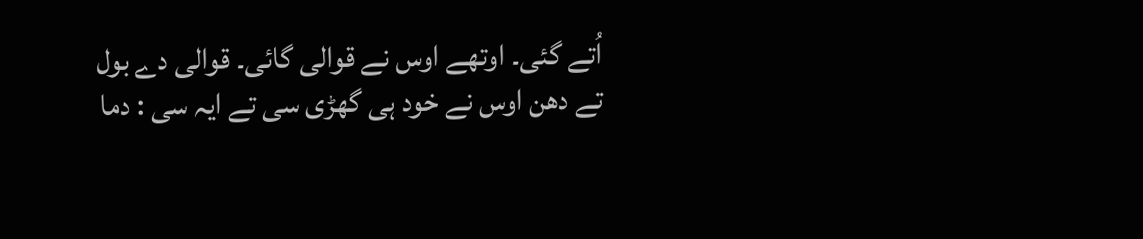اُتے گئی۔ اوتھے اوس نے قوالی گائی۔ قوالی دے بول تے دھن اوس نے خود ہی گھڑی سی تے ایہ سی : دما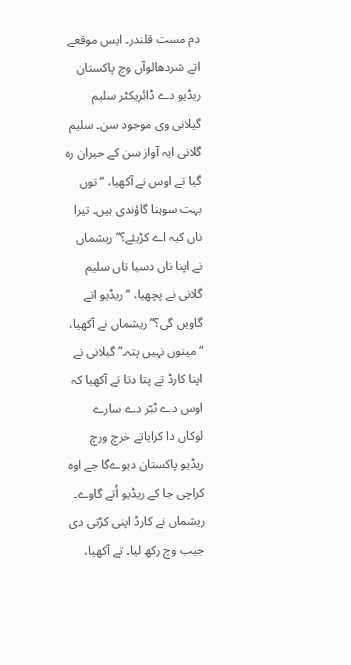دم مست قلندر۔ ایس موقعے اتے شردھالوآں وچ پاکستان ریڈیو دے ڈائریکٹر سلیم گیلانی وی موجود سن۔ سلیم گلانی ایہ آواز سن کے حیران رہ گیا تے اوس نے آکھیا، “توں بہت سوہنا گاؤندی ہیں۔ تیرا ناں کیہ اے کڑیئے؟” ریشماں نے اپنا ناں دسیا تاں سلیم گلانی نے پچھیا، “ریڈیو اتے گاویں گی؟” ریشماں نے آکھیا، “مینوں نہیں پتہ۔” گیلانی نے اپنا کارڈ تے پتا دتا تے آکھیا کہ اوس دے ٹبّر دے سارے لوکاں دا کرایاتے خرچ ورچ ریڈیو پاکستان دیوےگا جے اوہ کراچی جا کے ریڈیو اُتے گاوے۔ ریشماں نے کارڈ اپنی کڑتی دی جیب وچ رکھ لیا۔ تے آکھیا،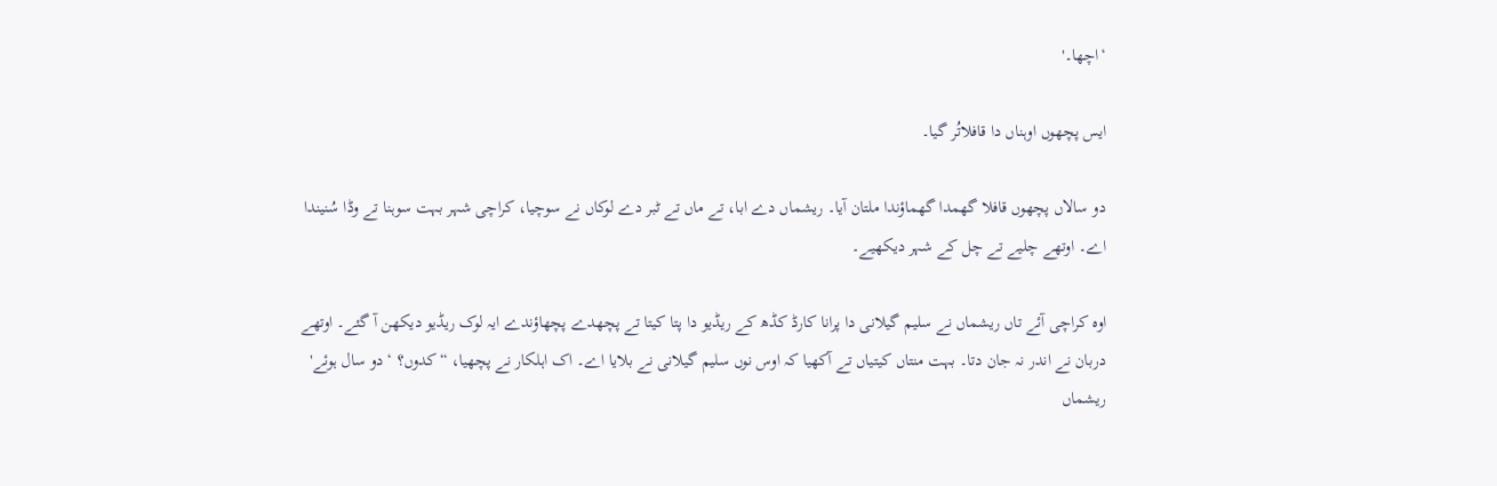‘اچھا۔'

ایس پچھوں اوہناں دا قافلاتُر گیا۔

دو سالاں پچھوں قافلا گھمدا گھماؤندا ملتان آیا۔ ریشماں دے ابا، تے ماں تے ٹبر دے لوکاں نے سوچیا، کراچی شہر بہت سوہنا تے وڈا سُنیندا اے۔ اوتھے چلیے تے چل کے شہر دیکھیے۔

اوہ کراچی آئے تاں ریشماں نے سلیم گیلانی دا پرانا کارڈ کڈھ کے ریڈیو دا پتا کیتا تے پچھدے پچھاؤندے ایہ لوک ریڈیو دیکھن آ گئے۔ اوتھے دربان نے اندر نہ جان دتا۔ بہت منتاں کیتیاں تے آکھیا کہ اوس نوں سلیم گیلانی نے بلایا اے۔ اک اہلکار نے پچھیا، “کدوں؟ ‘دو سال ہوئے' ریشماں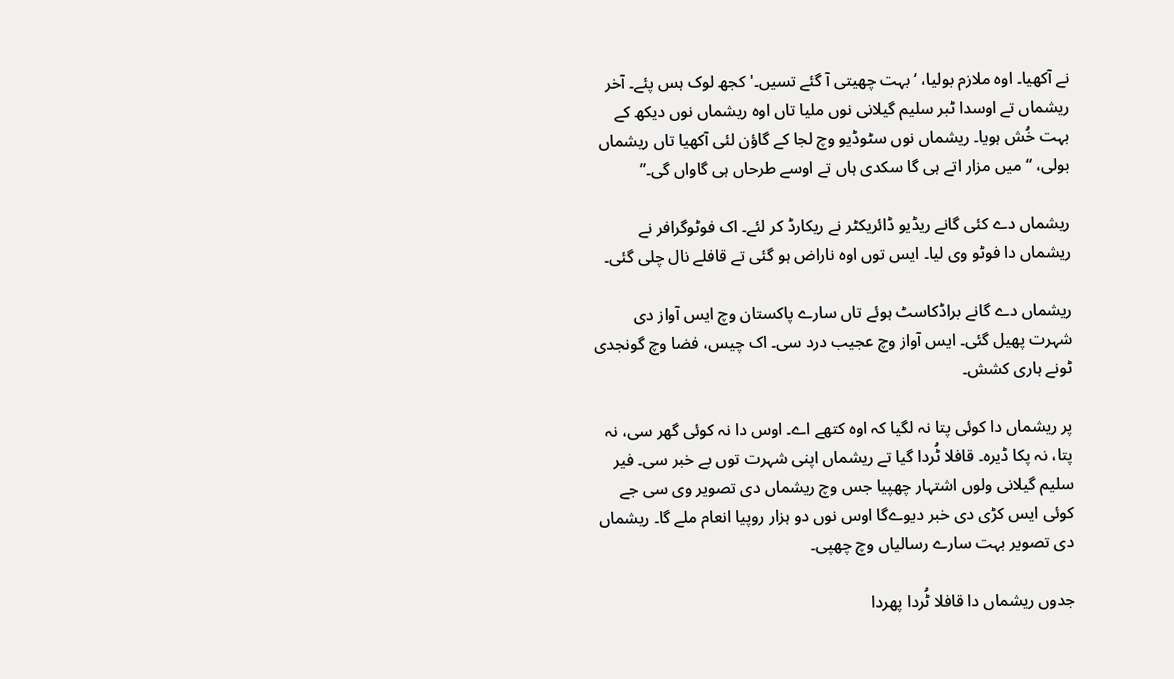نے آکھیا۔ اوہ ملازم بولیا، ‘بہت چھیتی آ گئے تسیں۔' کجھ لوک ہس پئے۔ آخر ریشماں تے اوسدا ٹبر سلیم گیلانی نوں ملیا تاں اوہ ریشماں نوں دیکھ کے بہت خُش ہویا۔ ریشماں نوں سٹوڈیو وچ لجا کے گاؤن لئی آکھیا تاں ریشماں بولی، “میں مزار اتے ہی گا سکدی ہاں تے اوسے طرحاں ہی گاواں گی۔”

ریشماں دے کئی گانے ریڈیو ڈائریکٹر نے ریکارڈ کر لئے۔ اک فوٹوگرافر نے ریشماں دا فوٹو وی لیا۔ ایس توں اوہ ناراض ہو گئی تے قافلے نال چلی گئی۔

ریشماں دے گانے براڈکاسٹ ہوئے تاں سارے پاکستان وچ ایس آواز دی شہرت پھیل گئی۔ ایس آواز وچ عجیب درد سی۔ اک چیس، فضا وچ گونجدی ٹونے ہاری کشش۔

پر ریشماں دا کوئی پتا نہ لگیا کہ اوہ کتھے اے۔ اوس دا نہ کوئی گھر سی، نہ پتا، نہ پکا ڈیرہ۔ قافلا ٹُردا گیا تے ریشماں اپنی شہرت توں بے خبر سی۔ فیر سلیم گیلانی ولوں اشتہار چھپیا جس وچ ریشماں دی تصویر وی سی جے کوئی ایس کڑی دی خبر دیوےگا اوس نوں دو ہزار روپیا انعام ملے گا۔ ریشماں دی تصویر بہت سارے رسالیاں وچ چھپی۔

جدوں ریشماں دا قافلا ٹُردا پھردا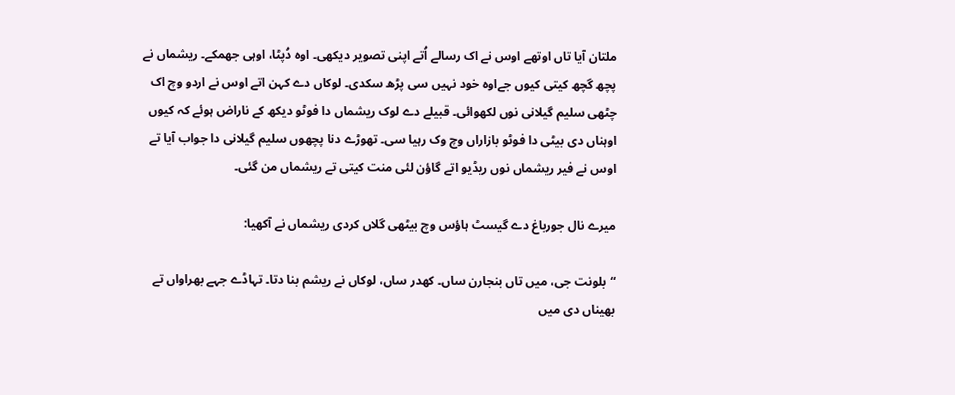ملتان آیا تاں اوتھے اوس نے اک رسالے اُتے اپنی تصویر دیکھی۔ اوہ دُپٹا، اوہی جھمکے۔ ریشماں نے پچھ گچھ کیتی کیوں جےاوہ خود نہیں سی پڑھ سکدی۔ لوکاں دے کہن اتے اوس نے اردو وچ اک چٹھی سلیم گیلانی نوں لکھوائی۔ قبیلے دے لوک ریشماں دا فوٹو دیکھ کے ناراض ہوئے کہ کیوں اوہناں دی بیٹی دا فوٹو بازاراں وچ وک رہیا سی۔ تھوڑے دنا پچھوں سلیم گیلانی دا جواب آیا تے اوس نے فیر ریشماں نوں ریڈیو اتے گاؤن لئی منت کیتی تے ریشماں من گئی۔

میرے نال جورباغ دے گیسٹ ہاؤس وچ بیٹھی گلاں کردی ریشماں نے آکھیا:

“بلونت جی، میں تاں بنجارن ساں۔ کھدر ساں، لوکاں نے ریشم بنا دتا۔ تہاڈے جہے بھراواں تے بھیناں دی میں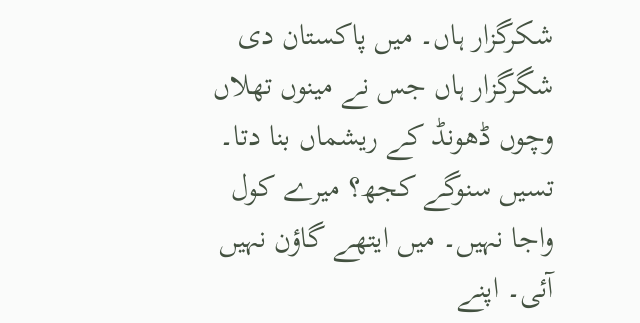شکرگزار ہاں۔ میں پاکستان دی شگرگزار ہاں جس نے مینوں تھلاں وچوں ڈھونڈ کے ریشماں بنا دتا۔ تسیں سنوگے کجھ؟ میرے کول واجا نہیں۔ میں ایتھے گاؤن نہیں آئی۔ اپنے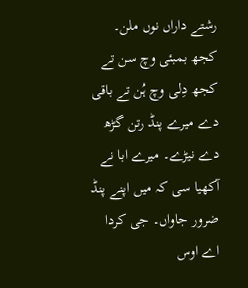رشتے داراں نوں ملن۔ کجھ بمبئی وچ سن تے کجھ دِلی وچ ہُن تے باقی دے میرے پنڈ رتن گڑھ دے نیڑے۔ میرے ابا نے آکھیا سی کہ میں اپنے پنڈ ضرور جاواں۔ جی کردا اے اوس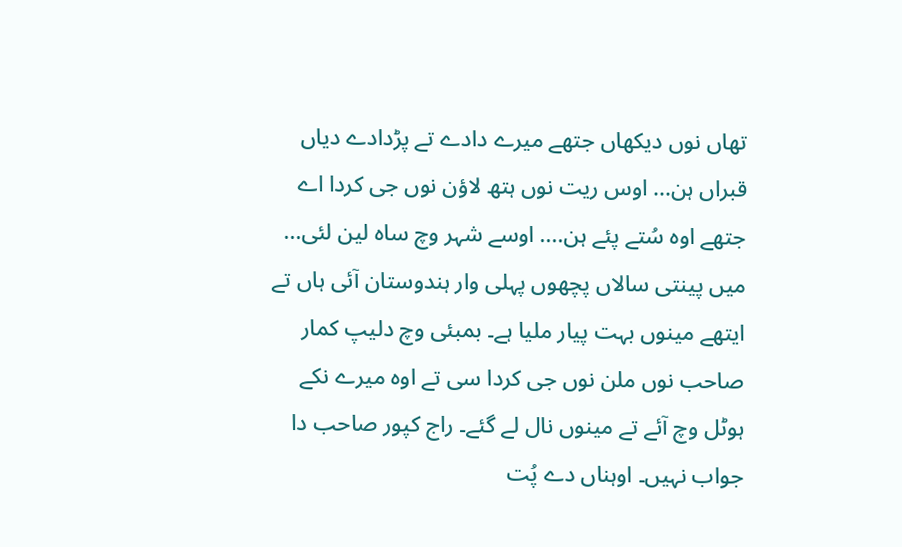تھاں نوں دیکھاں جتھے میرے دادے تے پڑدادے دیاں قبراں ہن... اوس ریت نوں ہتھ لاؤن نوں جی کردا اے جتھے اوہ سُتے پئے ہن.... اوسے شہر وچ ساہ لین لئی... میں پینتی سالاں پچھوں پہلی وار ہندوستان آئی ہاں تے ایتھے مینوں بہت پیار ملیا ہے۔ بمبئی وچ دلیپ کمار صاحب نوں ملن نوں جی کردا سی تے اوہ میرے نکے ہوٹل وچ آئے تے مینوں نال لے گئے۔ راج کپور صاحب دا جواب نہیں۔ اوہناں دے پُت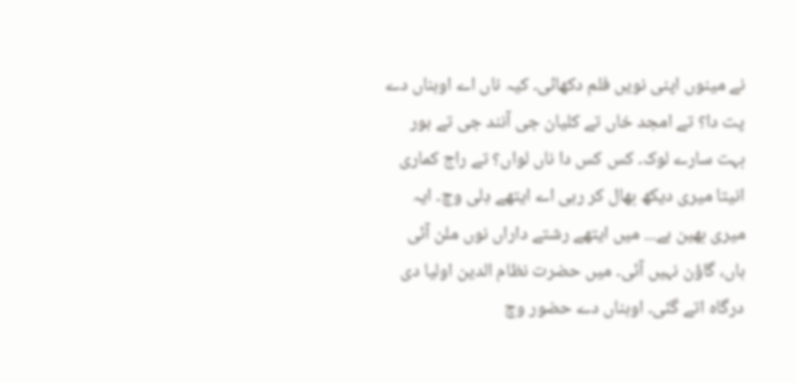نے مینوں اپنی نویں فلم دکھائی۔ کیہ ناں اے اوہناں دے پت دا؟ تے امجد خاں تے کلیان جی آنند جی تے ہور بہت سارے لوک۔ کس کس دا ناں لواں؟ تے راج کماری انیتا میری دیکھ بھال کر رہی اے ایتھے دِلی وچ۔ ایہ میری بھین ہے... میں ایتھے رشتے داراں نوں ملن آئی ہاں، گاؤن نہیں آئی۔ میں حضرت نظام الدین اولیا دی درگاہ اتے گئی۔ اوہناں دے حضور وچ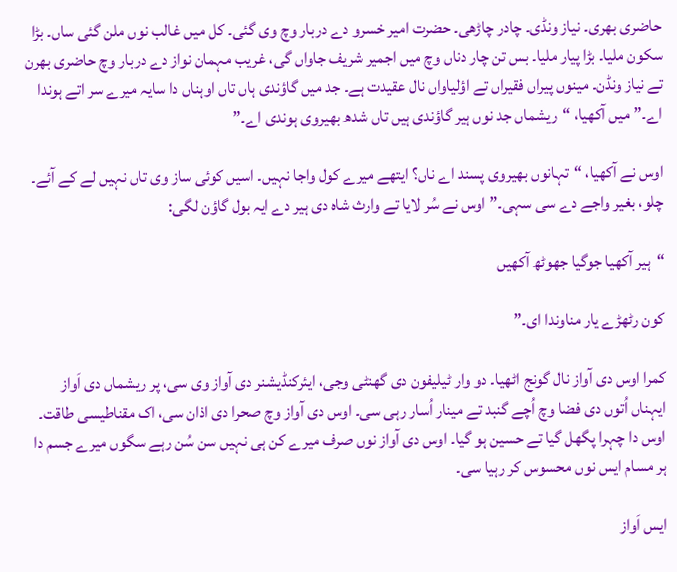حاضری بھری۔ نیاز ونڈی۔ چادر چاڑھی۔ حضرت امیر خسرو دے دربار وچ وی گئی۔ کل میں غالب نوں ملن گئی ساں۔ بڑا سکون ملیا۔ بڑا پیار ملیا۔ بس تن چار دناں وچ میں اجمیر شریف جاواں گی، غریب مہمان نواز دے دربار وچ حاضری بھرن تے نیاز ونڈن۔ مینوں پیراں فقیراں تے اؤلیاواں نال عقیدت ہے۔ جد میں گاؤندی ہاں تاں اوہناں دا سایہ میرے سر اتے ہوندا اے۔” میں آکھیا، “ریشماں جد نوں ہیر گاؤندی ہیں تاں شدھ بھیروی ہوندی اے۔”

اوس نے آکھیا، “تہانوں بھیروی پسند اے ناں؟ ایتھے میرے کول واجا نہیں۔ اسیں کوئی ساز وی تاں نہیں لے کے آئے۔ چلو، بغیر واجے دے سی سہی۔” اوس نے سُر لایا تے وارث شاہ دی ہیر دے ایہ بول گاؤن لگی:

“ہیر آکھیا جوگیا جھوٹھ آکھیں

کون رٹھڑے یار مناوندا ای۔”

کمرا اوس دی آواز نال گونج اٹھیا۔ دو وار ٹیلیفون دی گھنٹی وجی، ایئرکنڈیشنر دی آواز وی سی، پر ریشماں دی اَواز ایہناں اُتوں دی فضا وچ اُچے گنبد تے مینار اُسار رہی سی۔ اوس دی آواز وچ صحرا دی اذان سی، اک مقناطیسی طاقت۔ اوس دا چہرا پگھل گیا تے حسین ہو گیا۔ اوس دی آواز نوں صرف میرے کن ہی نہیں سن سُن رہے سگوں میرے جسم دا ہر مسام ایس نوں محسوس کر رہیا سی۔

ایس اَواز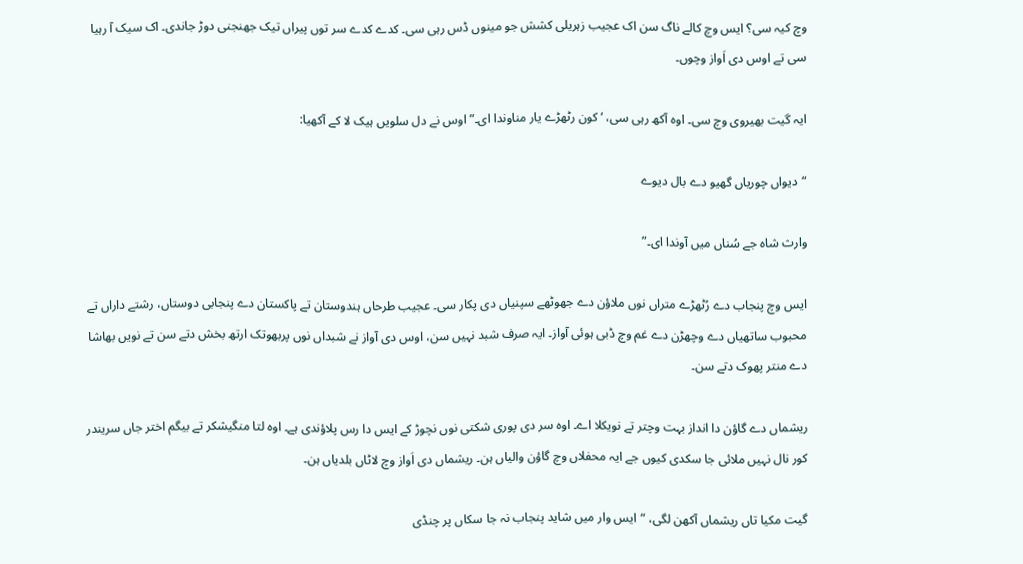وچ کیہ سی؟ ایس وچ کالے ناگ سن اک عجیب زہریلی کشش جو مینوں ڈس رہی سی۔ کدے کدے سر توں پیراں تیک جھنجنی دوڑ جاندی۔ اک سیک آ رہیا سی تے اوس دی اَواز وچوں۔

ایہ گیت بھیروی وچ سی۔ اوہ آکھ رہی سی، ‘کون رٹھڑے یار مناوندا ای۔” اوس نے دل سلویں ہیک لا کے آکھیا:

“دیواں چوریاں گھیو دے بال دیوے

وارث شاہ جے سُناں میں آوندا ای۔”

ایس وچ پنجاب دے رُٹھڑے متراں نوں ملاؤن دے جھوٹھے سپنیاں دی پکار سی۔ عجیب طرحاں ہندوستان تے پاکستان دے پنجابی دوستاں، رشتے داراں تے محبوب ساتھیاں دے وچھڑن دے غم وچ ڈبی ہوئی آواز۔ ایہ صرف شبد نہیں سن، اوس دی آواز نے شبداں نوں پربھوتک ارتھ بخش دتے سن تے نویں بھاشا دے منتر پھوک دتے سن۔

ریشماں دے گاؤن دا انداز بہت وچتر تے نویکلا اے۔ اوہ سر دی پوری شکتی نوں نچوڑ کے ایس دا رس پلاؤندی ہے۔ اوہ لتا منگیشکر تے بیگم اختر جاں سریندر کور نال نہیں ملائی جا سکدی کیوں جے ایہ محفلاں وچ گاؤن والیاں ہن۔ ریشماں دی اَواز وچ لاٹاں بلدیاں ہن۔

گیت مکیا تاں ریشماں آکھن لگی، “ایس وار میں شاید پنجاب نہ جا سکاں پر چنڈی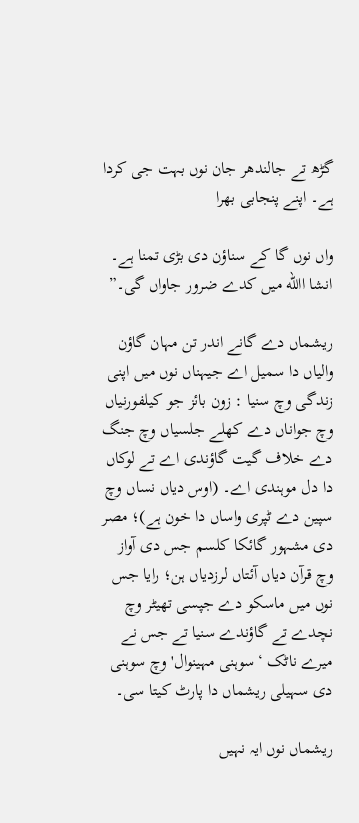گڑھ تے جالندھر جان نوں بہت جی کردا ہے۔ اپنے پنجابی بھرا

واں نوں گا کے سناؤن دی بڑی تمنا ہے۔ انشا االله میں کدے ضرور جاواں گی۔”

ریشماں دے گانے اندر تن مہان گاؤن والیاں دا سمیل اے جیہناں نوں میں اپنی زندگی وچ سنیا : زون بائز جو کیلفورنیاں وچ جواناں دے کھلے جلسیاں وچ جنگ دے خلاف گیت گاؤندی اے تے لوکاں دا دل موہندی اے۔ (اوس دیاں نساں وچ سپین دے ٹپری واساں دا خون ہے)؛ مصر دی مشہور گائکا کلسم جس دی آواز وچ قرآن دیاں آئتاں لرزدیاں ہن؛ رایا جس نوں میں ماسکو دے جپسی تھیٹر وچ نچدے تے گاؤندے سنیا تے جس نے میرے ناٹک ‘سوہنی مہینوال' وچ سوہنی دی سہیلی ریشماں دا پارٹ کیتا سی۔

ریشماں نوں ایہ نہیں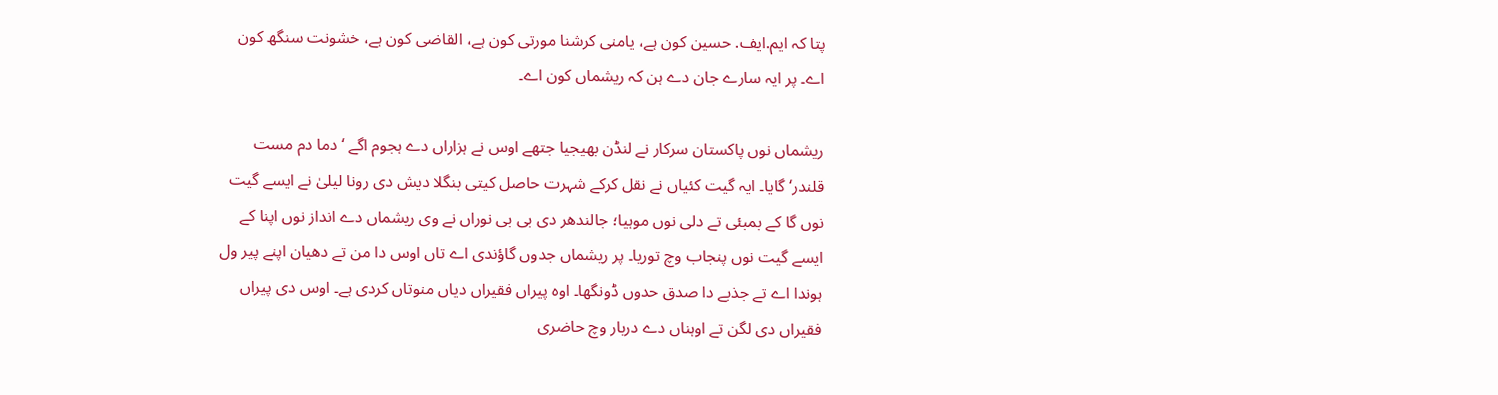پتا کہ ایم.ایف. حسین کون ہے، یامنی کرشنا مورتی کون ہے، القاضی کون ہے، خشونت سنگھ کون اے۔ پر ایہ سارے جان دے ہن کہ ریشماں کون اے۔

ریشماں نوں پاکستان سرکار نے لنڈن بھیجیا جتھے اوس نے ہزاراں دے ہجوم اگے ‘دما دم مست قلندر‘ گایا۔ ایہ گیت کئیاں نے نقل کرکے شہرت حاصل کیتی بنگلا دیش دی رونا لیلیٰ نے ایسے گیت نوں گا کے بمبئی تے دلی نوں موہیا؛ جالندھر دی بی بی نوراں نے وی ریشماں دے انداز نوں اپنا کے ایسے گیت نوں پنجاب وچ توریا۔ پر ریشماں جدوں گاؤندی اے تاں اوس دا من تے دھیان اپنے پیر ول ہوندا اے تے جذبے دا صدق حدوں ڈونگھا۔ اوہ پیراں فقیراں دیاں منوتاں کردی ہے۔ اوس دی پیراں فقیراں دی لگن تے اوہناں دے دربار وچ حاضری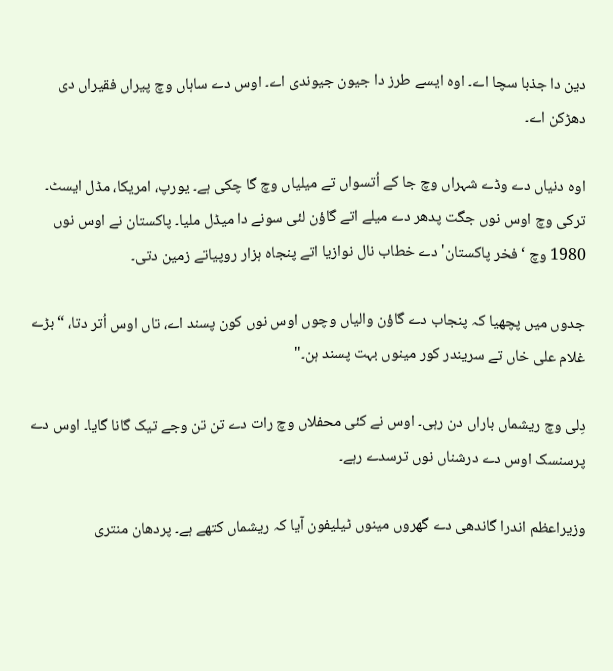دین دا جذبا سچا اے۔ اوہ ایسے طرز دا جیون جیوندی اے۔ اوس دے ساہاں وچ پیراں فقیراں دی دھڑکن اے۔

اوہ دنیاں دے وڈے شہراں وچ جا کے اُتسواں تے میلیاں وچ گا چکی ہے۔ یورپ، امریکا، مڈل ایسٹ۔ ترکی وچ اوس نوں جگت پدھر دے میلے اتے گاؤن لئی سونے دا میڈل ملیا۔ پاکستان نے اوس نوں 1980 وچ ‘فخر پاکستان' دے خطاب نال نوازیا اتے پنجاہ ہزار روپیاتے زمین دتی۔

جدوں میں پچھیا کہ پنجاب دے گاؤن والیاں وچوں اوس نوں کون پسند اے، تاں اوس اُتر دتا، “بڑے غلام علی خاں تے سریندر کور مینوں بہت پسند ہن۔"

دِلی وچ ریشماں باراں دن رہی۔ اوس نے کئی محفلاں وچ رات دے تن تن وجے تیک گانا گایا۔ اوس دے پرسنسک اوس دے درشناں نوں ترسدے رہے۔

وزیراعظم اندرا گاندھی دے گھروں مینوں ٹیلیفون آیا کہ ریشماں کتھے ہے۔ پردھان منتری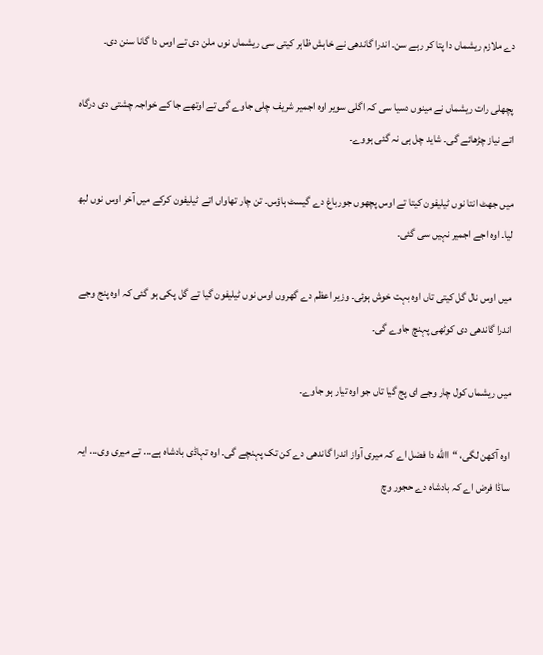دے ملازم ریشماں دا پتا کر رہے سن۔ اندرا گاندھی نے خاہش ظاہر کیتی سی ریشماں نوں ملن دی تے اوس دا گانا سنن دی۔

پچھلی رات ریشماں نے مینوں دسیا سی کہ اگلی سویر اوہ اجمیر شریف چلی جاوے گی تے اوتھے جا کے خواجہ چشتی دی درگاہ اتے نیاز چڑھائے گی۔ شاید چل ہی نہ گئی ہووے۔

میں جھٹ انتا نوں ٹیلیفون کیتا تے اوس پچھوں جورباغ دے گیسٹ ہاؤس۔ تن چار تھاواں اتے ٹیلیفون کرکے میں آخر اوس نوں لبھ لیا۔ اوہ اجے اجمیر نہیں سی گئی۔

میں اوس نال گل کیتی تاں اوہ بہت خوش ہوئی۔ وزیر اعظم دے گھروں اوس نوں ٹیلیفون گیا تے گل پکی ہو گئی کہ اوہ پنج وجے اندرا گاندھی دی کوٹھی پہنچ جاوے گی۔

میں ریشماں کول چار وجے ای پج گیا تاں جو اوہ تیار ہو جاوے۔

اوہ آکھن لگی، “االله دا فضل اے کہ میری آواز اندرا گاندھی دے کن تک پہنچے گی۔ اوہ تہاڈی بادشاہ ہے... تے میری وی... ایہ ساڈا فرض اے کہ بادشاہ دے حجور وچ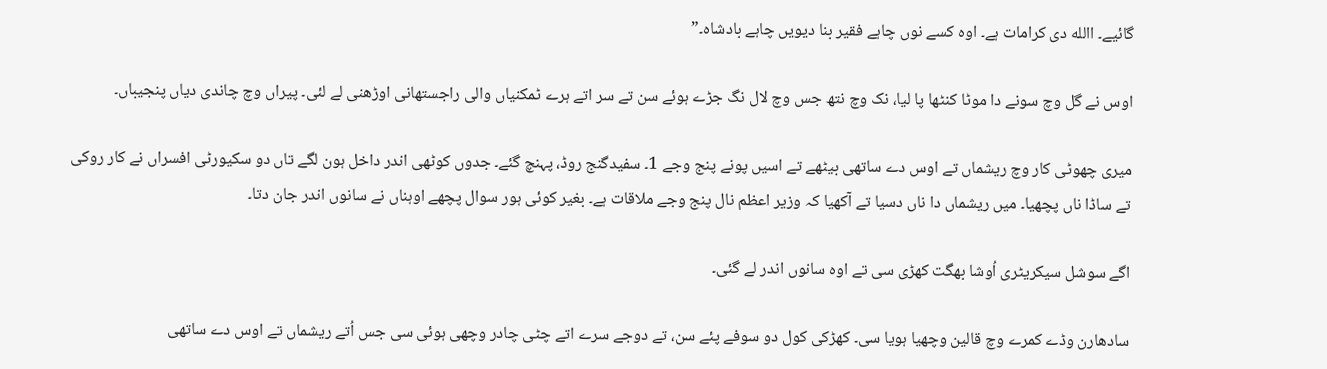گائیے۔ االله دی کرامات ہے۔ اوہ کسے نوں چاہے فقیر بنا دیویں چاہے بادشاہ۔”

اوس نے گل وچ سونے دا موٹا کنٹھا پا لیا، نک وچ نتھ جس وچ لال نگ جڑے ہوئے سن تے سر اتے ہرے ٹمکنیاں والی راجستھانی اوڑھنی لے لئی۔ پیراں وچ چاندی دیاں پنجیباں۔

میری چھوٹی کار وچ ریشماں تے اوس دے ساتھی بیٹھے تے اسیں پونے پنج وجے 1۔ سفیدگنج روڈ، پہنچ گئے۔ جدوں کوٹھی اندر داخل ہون لگے تاں دو سکیورٹی افسراں نے کار روکی تے ساڈا ناں پچھیا۔ میں ریشماں دا ناں دسیا تے آکھیا کہ وزیر اعظم نال پنج وجے ملاقات ہے۔ بغیر کوئی ہور سوال پچھے اوہناں نے سانوں اندر جان دتا۔

اگے سوشل سیکریٹری اُوشا بھگت کھڑی سی تے اوہ سانوں اندر لے گئی۔

سادھارن وڈے کمرے وچ قالین وچھیا ہویا سی۔ کھڑکی کول دو سوفے پئے سن، تے دوجے سرے اتے چٹی چادر وچھی ہوئی سی جس اُتے ریشماں تے اوس دے ساتھی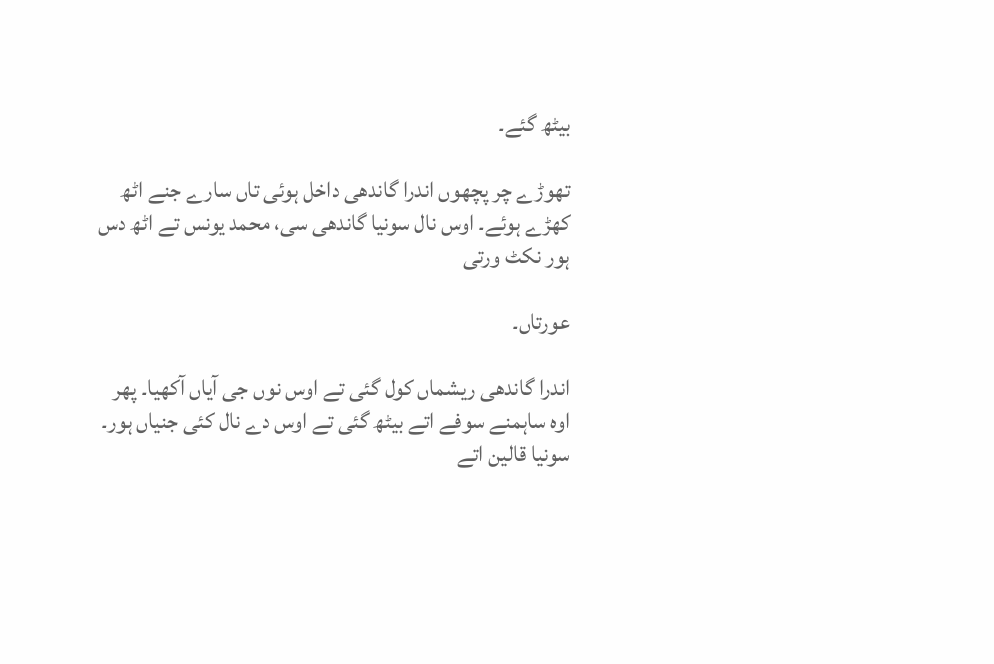بیٹھ گئے۔

تھوڑے چر پچھوں اندرا گاندھی داخل ہوئی تاں سارے جنے اٹھ کھڑے ہوئے۔ اوس نال سونیا گاندھی سی، محمد یونس تے اٹھ دس ہور نکٹ ورتی

عورتاں۔

اندرا گاندھی ریشماں کول گئی تے اوس نوں جی آیاں آکھیا۔ پھر اوہ ساہمنے سوفے اتے بیٹھ گئی تے اوس دے نال کئی جنیاں ہور۔ سونیا قالین اتے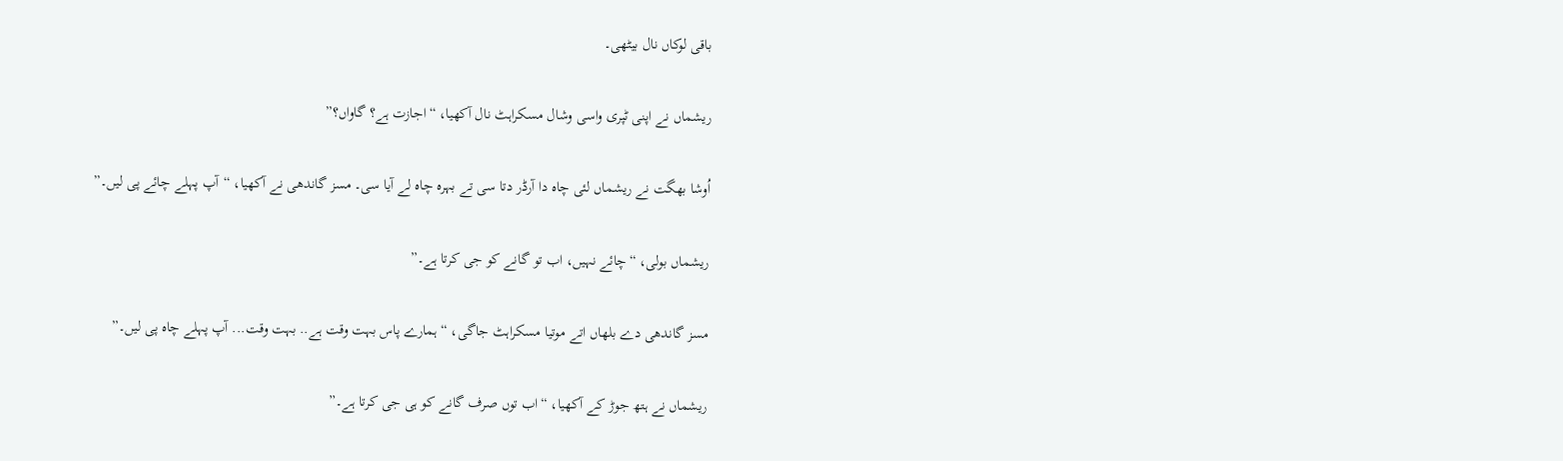باقی لوکاں نال بیٹھی۔

ریشماں نے اپنی ٹپری واسی وشال مسکراہٹ نال آکھیا، “اجازت ہے؟ گاواں؟”

اُوشا بھگت نے ریشماں لئی چاہ دا آرڈر دتا سی تے بہرہ چاہ لے آیا سی۔ مسز گاندھی نے آکھیا، “آپ پہلے چائے پی لیں۔”

ریشماں بولی، “چائے نہیں، اب تو گانے کو جی کرتا ہے۔”

مسز گاندھی دے بلھاں اتے موتیا مسکراہٹ جاگی، “ہمارے پاس بہت وقت ہے.. بہت وقت... آپ پہلے چاہ پی لیں۔”

ریشماں نے ہتھ جوڑ کے آکھیا، “اب توں صرف گانے کو ہی جی کرتا ہے۔”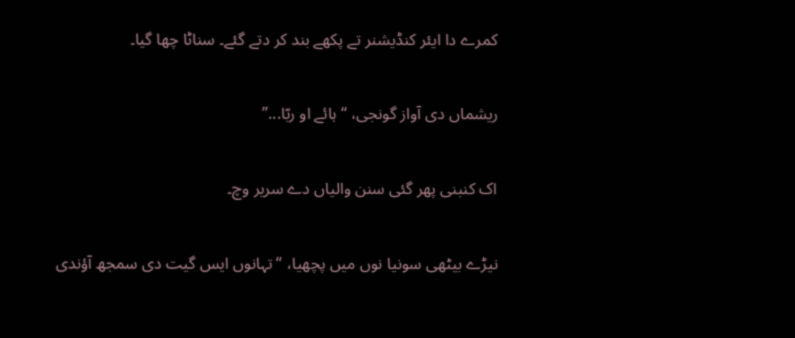کمرے دا ایئر کنڈیشنر تے پکھے بند کر دتے گئے۔ سناٹا چھا گیا۔

ریشماں دی آواز گونجی، “ہائے او ربّا...”

اک کنبنی پھر گئی سنن والیاں دے سریر وچ۔

نیڑے بیٹھی سونیا نوں میں پچھیا، “تہانوں ایس گیت دی سمجھ آؤندی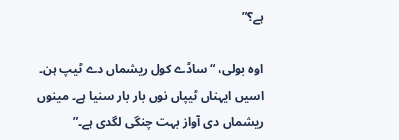ہے؟”

اوہ بولی، “ساڈے کول ریشماں دے ٹیپ ہن۔ اسیں ایہناں ٹیپاں نوں بار بار سنیا ہے۔ مینوں ریشماں دی آواز بہت چنگی لگدی ہے۔”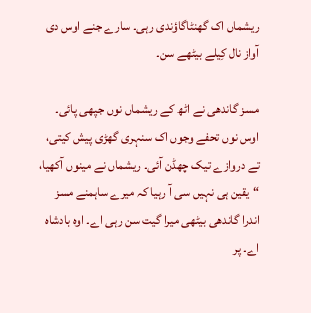ریشماں اک گھنٹاگاؤندی رہی۔ سارے جنے اوس دی آواز نال کِیلے بیٹھے سن۔

مسز گاندھی نے اٹھ کے ریشماں نوں جپھی پائی۔ اوس نوں تحفے وجوں اک سنہری گھڑی پیش کیتی، تے دروازے تیک چھڈن آئی۔ ریشماں نے مینوں آکھیا، “یقین ہی نہیں سی آ رہیا کہ میرے ساہمنے مسز اندرا گاندھی بیٹھی میرا گیت سن رہی اے۔ اوہ بادشاہ اے۔ پر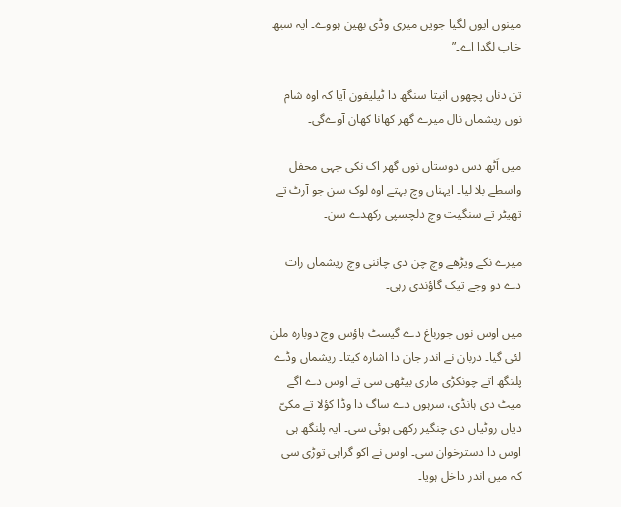مینوں ایوں لگیا جویں میری وڈی بھین ہووے۔ ایہ سبھ خاب لگدا اے۔”

تن دناں پچھوں انیتا سنگھ دا ٹیلیفون آیا کہ اوہ شام نوں ریشماں نال میرے گھر کھانا کھان آوےگی۔

میں اَٹھ دس دوستاں نوں گھر اک نکی جہی محفل واسطے بلا لیا۔ ایہناں وچ بہتے اوہ لوک سن جو آرٹ تے تھیٹر تے سنگیت وچ دلچسپی رکھدے سن۔

میرے نکے ویڑھے وچ چن دی چاننی وچ ریشماں رات دے دو وجے تیک گاؤندی رہی۔

میں اوس نوں جورباغ دے گیسٹ ہاؤس وچ دوبارہ ملن لئی گیا۔ دربان نے اندر جان دا اشارہ کیتا۔ ریشماں وڈے پلنگھ اتے چونکڑی ماری بیٹھی سی تے اوس دے اگے میٹ دی ہانڈی، سرہوں دے ساگ دا وڈا کؤلا تے مکیّ دیاں روٹیاں دی چنگیر رکھی ہوئی سی۔ ایہ پلنگھ ہی اوس دا دسترخوان سی۔ اوس نے اکو گراہی توڑی سی کہ میں اندر داخل ہویا۔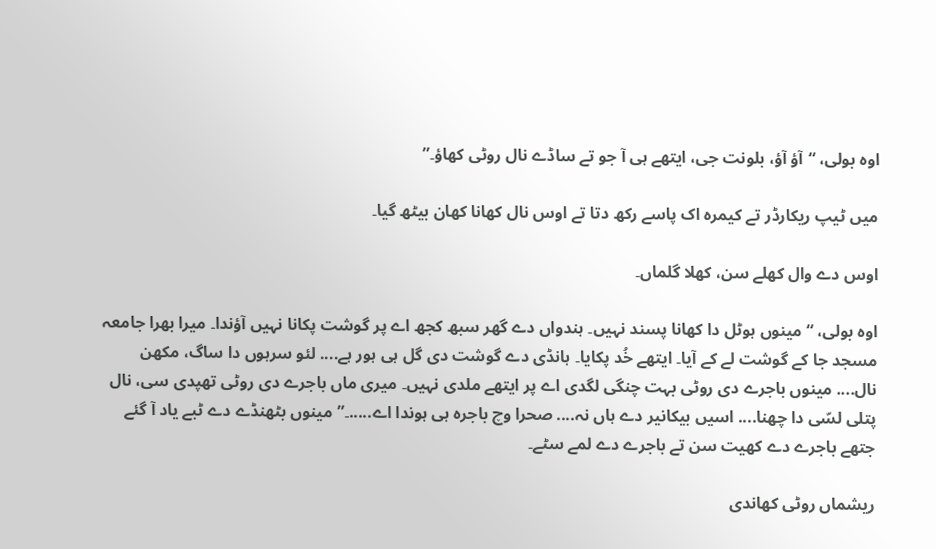اوہ بولی، “آؤ آؤ، بلونت جی، ایتھے ہی آ جو تے ساڈے نال روٹی کھاؤ۔”

میں ٹیپ ریکارڈر تے کیمرہ اک پاسے رکھ دتا تے اوس نال کھانا کھان بیٹھ گیا۔

اوس دے وال کھلے سن، کھلا گلماں۔

اوہ بولی، “مینوں ہوٹل دا کھانا پسند نہیں۔ ہندواں دے گھر سبھ کجھ اے پر گوشت پکانا نہیں آؤندا۔ میرا بھرا جامعہ مسجد جا کے گوشت لے کے آیا۔ ایتھے خُد پکایا۔ ہانڈی دے گوشت دی گل ہی ہور ہے.... لئو سرہوں دا ساگ، مکھن نال.... مینوں باجرے دی روٹی بہت چنگی لگدی اے پر ایتھے ملدی نہیں۔ میری ماں باجرے دی روٹی تھپدی سی، نال پتلی لسّی دا چھنا.... اسیں بیکانیر دے ہاں نہ.... صحرا وچ باجرہ ہی ہوندا اے.....۔” مینوں بٹھنڈے دے ٹبے یاد آ گئے جتھے باجرے دے کھیت سن تے باجرے دے لمے سٹے۔

ریشماں روٹی کھاندی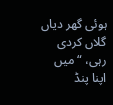ہوئی گھر دیاں گلاں کردی رہی، “میں اپنا پنڈ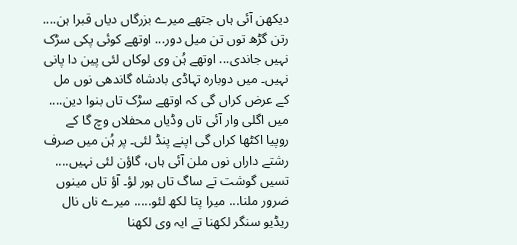دیکھن آئی ہاں جتھے میرے بزرگاں دیاں قبرا ہن.... رتن گڑھ توں تن میل دور... اوتھے کوئی پکی سڑک نہیں جاندی... اوتھے ہُن وی لوکاں لئی پین دا پانی نہیں۔ میں دوبارہ تہاڈی بادشاہ گاندھی نوں مل کے عرض کراں گی کہ اوتھے سڑک تاں بنوا دین.... میں اگلی وار آئی تاں وڈیاں محفلاں وچ گا کے روپیا اکٹھا کراں گی اپنے پنڈ لئی۔ پر ہُن میں صرف رشتے داراں نوں ملن آئی ہاں، گاؤن لئی نہیں.... تسیں گوشت تے ساگ تاں ہور لؤ۔ آؤ تاں مینوں ضرور ملنا... میرا پتا لکھ لئو..... میرے ناں نال ریڈیو سنگر لکھنا تے ایہ وی لکھنا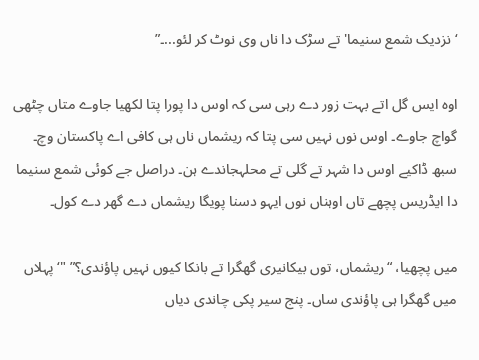‘نزدیک شمع سنیما' تے سڑک دا ناں وی نوٹ کر لئو...۔”

اوہ ایس گل اتے بہت زور دے رہی سی کہ اوس دا پورا پتا لکھیا جاوے متاں چٹھی گواچ جاوے۔ اوس نوں نہیں سی پتا کہ ریشماں ناں ہی کافی اے پاکستان وچ۔ سبھ ڈاکیے اوس دا شہر تے گلی تے محلہجاندے ہن۔ دراصل جے کوئی شمع سنیما دا ایڈریس پچھے تاں اوہناں نوں ایہو دسنا پویگا ریشماں دے گھر دے کول۔

میں پچھیا، “ریشماں، توں بیکانیری گھگرا تے بانکا کیوں نہیں پاؤندی؟” "‘پہلاں میں گھگرا ہی پاؤندی ساں۔ پنج سیر پکی چاندی دیاں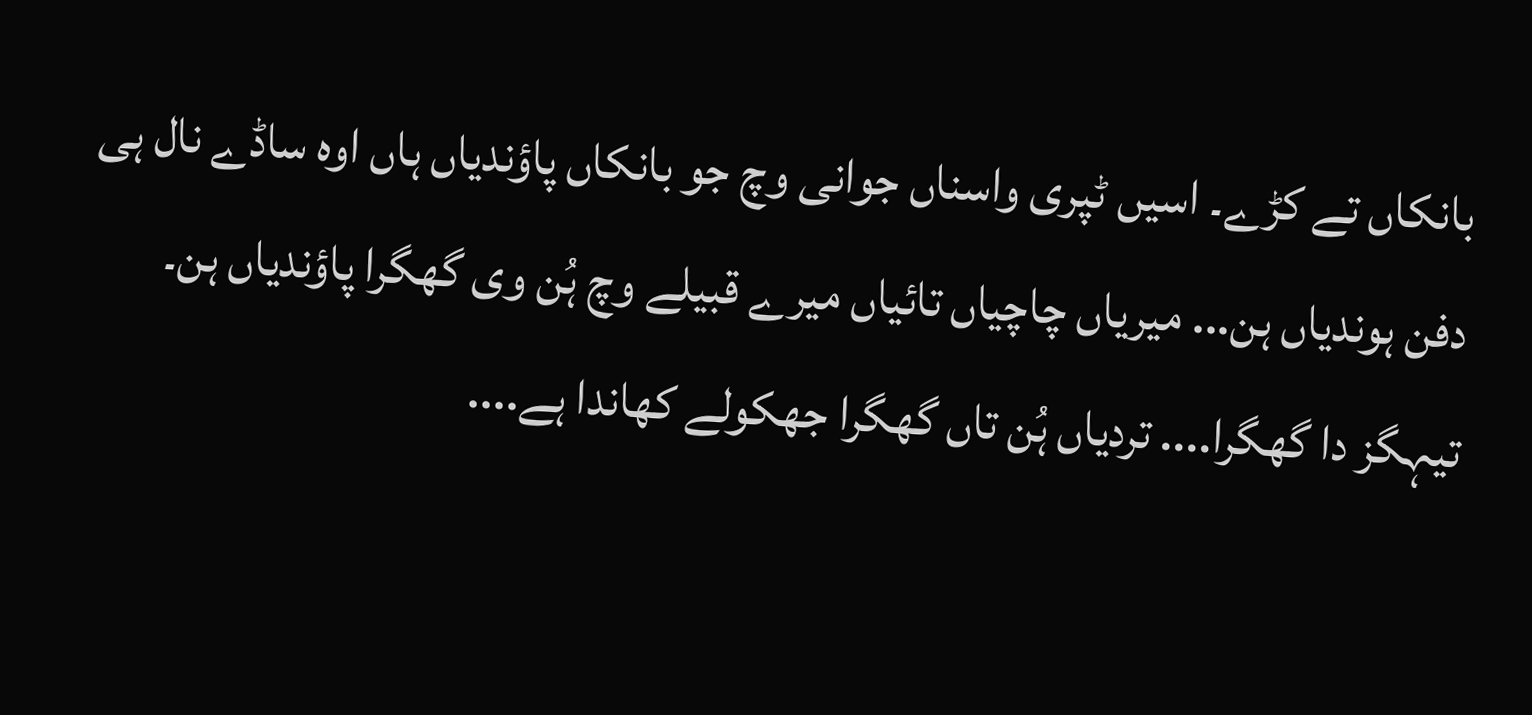بانکاں تے کڑے۔ اسیں ٹپری واسناں جوانی وچ جو بانکاں پاؤندیاں ہاں اوہ ساڈے نال ہی دفن ہوندیاں ہن... میریاں چاچیاں تائیاں میرے قبیلے وچ ہُن وی گھگرا پاؤندیاں ہن۔ تیہگز دا گھگرا.... تردیاں ہُن تاں گھگرا جھکولے کھاندا ہے....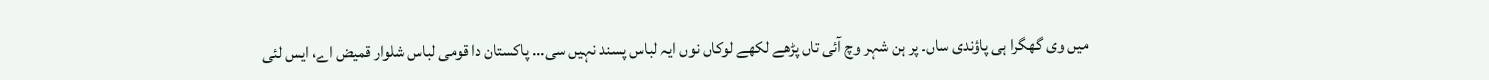میں وی گھگرا ہی پاؤندی ساں۔ پر ہن شہر وچ آئی تاں پڑھے لکھے لوکاں نوں ایہ لباس پسند نہیں سی... پاکستان دا قومی لباس شلوار قمیض اے، ایس لئی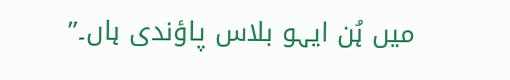میں ہُن ایہو بلاس پاؤندی ہاں۔”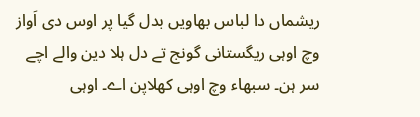ریشماں دا لباس بھاویں بدل گیا پر اوس دی اَواز وچ اوہی ریگستانی گونج تے دل ہلا دین والے اچے سر ہن۔ سبھاء وچ اوہی کھلاپن اے۔ اوہی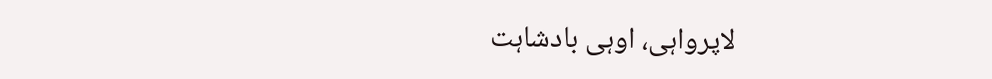لاپرواہی، اوہی بادشاہت